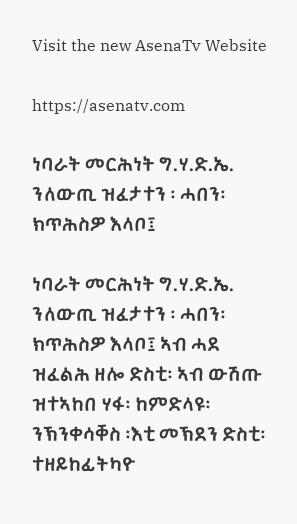Visit the new AsenaTv Website

https://asenatv.com

ነባራት መርሕነት ግ.ሃ.ድ.ኤ. ንለውጢ ዝፈታተን ፡ ሓበን፡ ክጥሕስዎ እላቦ፤

ነባራት መርሕነት ግ.ሃ.ድ.ኤ. ንለውጢ ዝፈታተን ፡ ሓበን፡ ክጥሕስዎ እላቦ፤ ኣብ ሓደ ዝፈልሕ ዘሎ ድስቲ፡ ኣብ ውሽጡ ዝተኣከበ ሃፋ፡ ከምድላዩ፡ ንኽንቀሳቐስ ፡እቲ መኽደን ድስቲ፡ ተዘይከፊትካዮ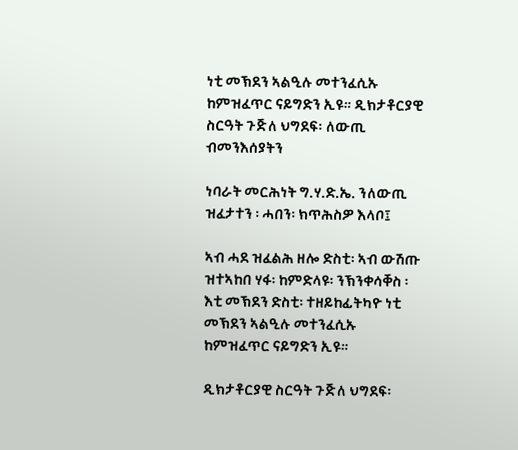ነቲ መኽደን ኣልዒሉ መተንፈሲኡ ከምዝፈጥር ናይግድን ኢዩ። ዲክታቶርያዊ ስርዓት ጉጅለ ህግደፍ፡ ለውጢ ብመንእሰያትን

ነባራት መርሕነት ግ.ሃ.ድ.ኤ. ንለውጢ ዝፈታተን ፡ ሓበን፡ ክጥሕስዎ እላቦ፤

ኣብ ሓደ ዝፈልሕ ዘሎ ድስቲ፡ ኣብ ውሽጡ ዝተኣከበ ሃፋ፡ ከምድላዩ፡ ንኽንቀሳቐስ ፡እቲ መኽደን ድስቲ፡ ተዘይከፊትካዮ ነቲ መኽደን ኣልዒሉ መተንፈሲኡ ከምዝፈጥር ናይግድን ኢዩ።

ዲክታቶርያዊ ስርዓት ጉጅለ ህግደፍ፡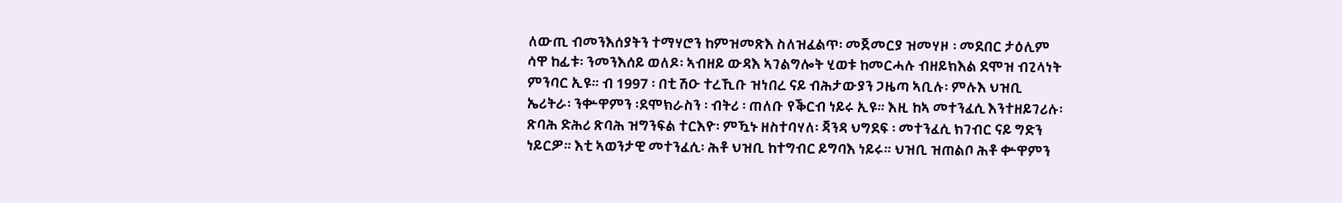ለውጢ ብመንእሰያትን ተማሃሮን ከምዝመጽእ ስለዝፈልጥ፡ መጀመርያ ዝመሃዞ ፡ መደበር ታዕሊም ሳዋ ከፊቱ፡ ንመንእሰይ ወለዶ፡ ኣብዘይ ውዳእ ኣገልግሎት ሂወቱ ከመርሓሉ ብዘይክእል ደሞዝ ብጊላነት ምንባር ኢዩ። ብ 1997 ፡ በቲ ሽዑ ተረኺቡ ዝነበረ ናይ ብሕታውያን ጋዜጣ ኣቢሉ፡ ምሉእ ህዝቢ ኤሪትራ፡ ንቍዋምን ፡ደሞክራስን ፡ ብትሪ ፡ ጠለቡ የቕርብ ነይሩ ኢዩ። እዚ ከኣ መተንፈሲ እንተዘይገሪሉ፡ ጽባሕ ድሕሪ ጽባሕ ዝግንፍል ተርእዮ፡ ምዃኑ ዘስተባሃለ፡ ጃንዳ ህግደፍ ፡ መተንፈሲ ክገብር ናይ ግድን ነይርዎ። እቲ ኣወንታዊ መተንፈሲ፡ ሕቶ ህዝቢ ከተግብር ይግባእ ነይሩ። ህዝቢ ዝጠልቦ ሕቶ ቍዋምን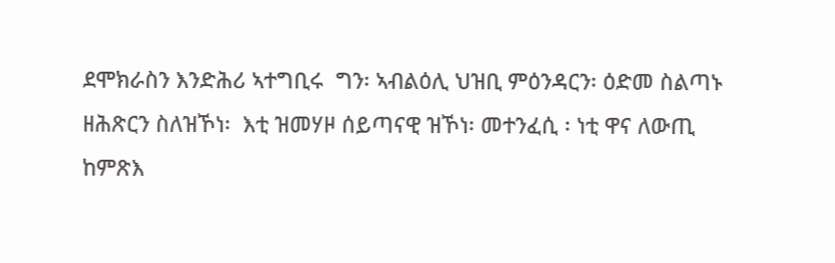ደሞክራስን እንድሕሪ ኣተግቢሩ  ግን፡ ኣብልዕሊ ህዝቢ ምዕንዳርን፡ ዕድመ ስልጣኑ ዘሕጽርን ስለዝኾነ፡  እቲ ዝመሃዞ ሰይጣናዊ ዝኾነ፡ መተንፈሲ ፡ ነቲ ዋና ለውጢ ከምጽእ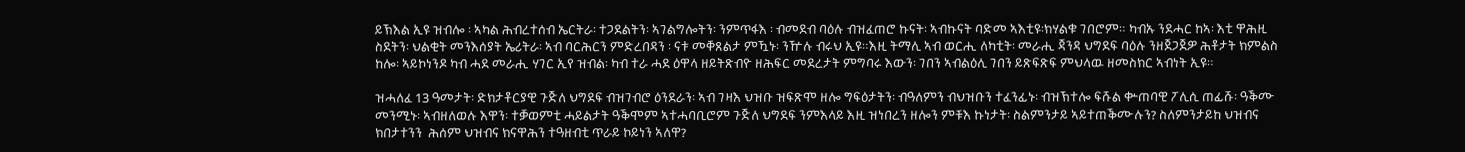ይኽእል ኢዩ ዝብሎ ፡ ኣካል ሕብረተሰብ ኤርትራ፡ ተጋደልትን፡ ኣገልግሎትን፡ ንምጥፋእ ፡ ብመደብ ባዕሉ ብዝፈጠሮ ኩናት፡ ኣብኩናት ባድመ ኣእቲዩ፡ክሃልቁ ገበሮም። ካብኡ ንደሓር ከኣ፡ እቲ ዋሕዚ ስደትን፡ ህልቂት መንእሰያት ኤሪትራ፡ ኣብ ባርሕርን ምድረበዳን ፡ ናቱ መቐጸልታ ምዃኑ፡ ንዅሉ ብሩህ ኢዩ።እዚ ትማሊ ኣብ ወርሒ ለካቲት፡ መራሒ ጃንዳ ህግደፍ ባዕሉ ንዘጀጋጀዎ ሕቶታት ክምልስ ከሎ፡ ኣይኮነንዶ ካብ ሓደ መራሒ ሃገር ኢየ ዝብል፡ ካብ ተራ ሓደ ዕዋላ ዘይትጽብዮ ዘሕፍር መደረታት ምግባሩ እውን፡ ገበን ኣብልዕሊ ገበን ይጽፍጽፍ ምህላዉ ዘመስክር ኣብነት ኢዩ።

ዝሓለፈ 13 ዓመታት፡ ድክታቶርያዊ ጉጅለ ህግደፍ ብዝገብሮ ዕንደራን፡ ኣብ ገዛእ ህዝቡ ዝፍጽሞ ዘሎ ግፍዕታትን፡ ብዓለምን ብህዝቡን ተፈንፊኑ፡ ብዝኽተሎ ፍሹል ቍጠባዊ ፖሊሲ ጠፊሹ፡ ዓቕሙ መንሚኑ፡ ኣብዘለወሉ እዋን፡ ተቓወምቲ ሓይልታት ዓቕሞም ኣተሓባቢሮም ጉጅለ ህግደፍ ንምእላይ እዚ ዝነበረን ዘሎን ምቹእ ኩነታት፡ ስልምንታይ ኣይተጠቕሙሉን? ስለምንታይከ ህዝብና ክበታተንን  ሕሰም ህዝብና ክናዋሕን ተዓዘብቲ ጥራይ ኮይነን ኣለዋ?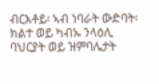ብርእቶይ፡ ኣብ ነባራት ውድባት፡ ክልተ ወይ ካብኡ ንላዕሊ ባህርያት ወይ ዝምባሌታት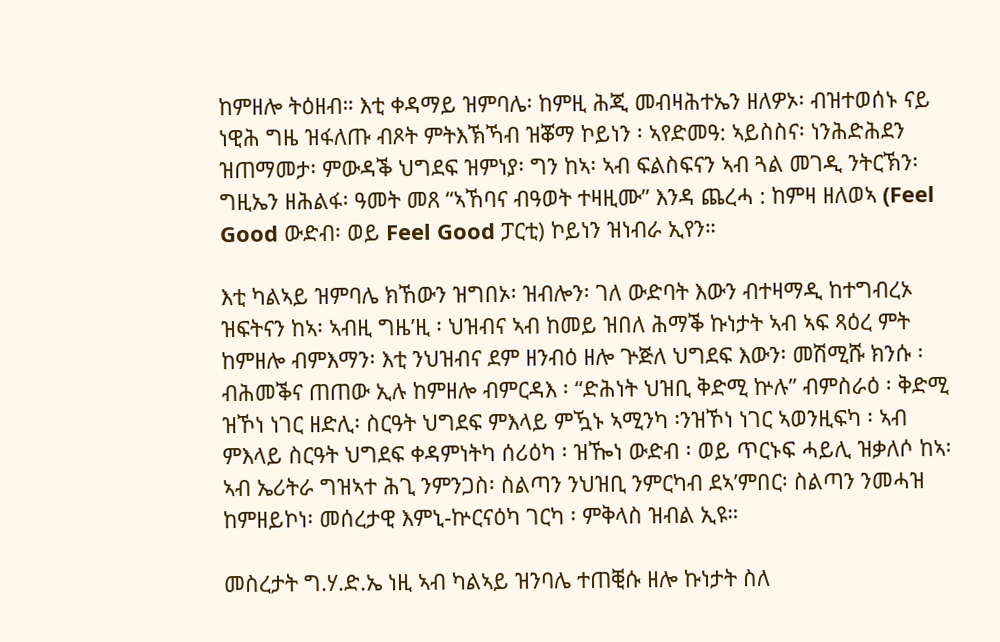ከምዘሎ ትዕዘብ። እቲ ቀዳማይ ዝምባሌ፡ ከምዚ ሕጂ መብዛሕተኤን ዘለዎኦ፡ ብዝተወሰኑ ናይ ነዊሕ ግዜ ዝፋለጡ ብጾት ምትእኽኻብ ዝቖማ ኮይነን ፡ ኣየድመዓ: ኣይስስና፡ ነንሕድሕደን ዝጠማመታ፡ ምውዳቕ ህግደፍ ዝምነያ፡ ግን ከኣ፡ ኣብ ፍልስፍናን ኣብ ጓል መገዲ ንትርኽን፡ ግዚኤን ዘሕልፋ፡ ዓመት መጸ “ኣኸባና ብዓወት ተዛዚሙ” እንዳ ጨረሓ : ከምዛ ዘለወኣ (Feel Good ውድብ፡ ወይ Feel Good ፓርቲ) ኮይነን ዝነብራ ኢየን።

እቲ ካልኣይ ዝምባሌ ክኸውን ዝግበኦ፡ ዝብሎን፡ ገለ ውድባት እውን ብተዛማዲ ከተግብረኦ ዝፍትናን ከኣ፡ ኣብዚ ግዜ’ዚ ፡ ህዝብና ኣብ ከመይ ዝበለ ሕማቕ ኩነታት ኣብ ኣፍ ጻዕረ ምት ከምዘሎ ብምእማን፡ እቲ ንህዝብና ደም ዘንብዕ ዘሎ ጕጅለ ህግደፍ እውን፡ መሽሚሹ ክንሱ ፡ ብሕመቕና ጠጠው ኢሉ ከምዘሎ ብምርዳእ ፡ “ድሕነት ህዝቢ ቅድሚ ኵሉ” ብምስራዕ ፡ ቅድሚ ዝኾነ ነገር ዘድሊ፡ ስርዓት ህግደፍ ምእላይ ምዃኑ ኣሚንካ ፡ንዝኾነ ነገር ኣወንዚፍካ ፡ ኣብ ምእላይ ስርዓት ህግደፍ ቀዳምነትካ ሰሪዕካ ፡ ዝዀነ ውድብ ፡ ወይ ጥርኑፍ ሓይሊ ዝቃለሶ ከኣ፡ ኣብ ኤሪትራ ግዝኣተ ሕጊ ንምንጋስ፡ ስልጣን ንህዝቢ ንምርካብ ደኣ’ምበር፡ ስልጣን ንመሓዝ ከምዘይኮነ፡ መሰረታዊ እምኒ-ኵርናዕካ ገርካ ፡ ምቅላስ ዝብል ኢዩ።

መስረታት ግ.ሃ.ድ.ኤ ነዚ ኣብ ካልኣይ ዝንባሌ ተጠቒሱ ዘሎ ኩነታት ስለ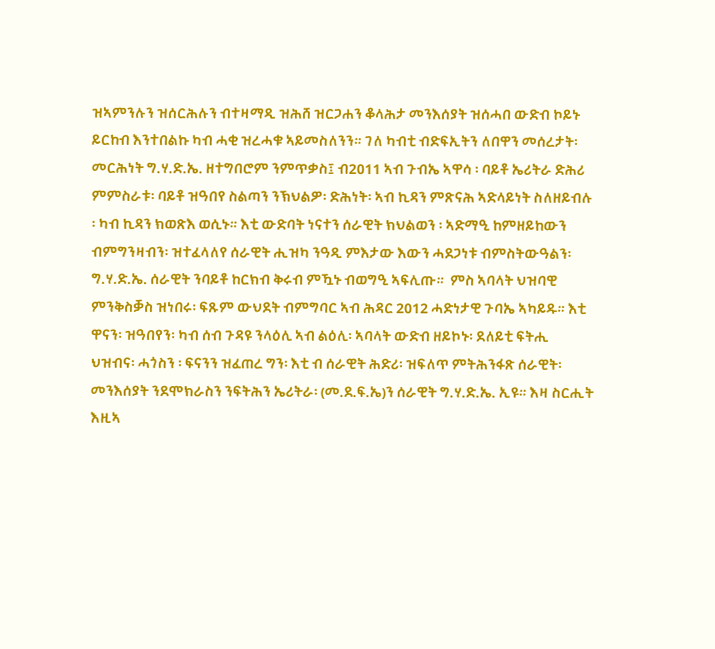ዝኣምንሉን ዝሰርሕሉን ብተዛማዲ ዝሕሸ ዝርጋሐን ቆላሕታ መንእሰያት ዝሰሓበ ውድብ ኮይኑ ይርከብ እንተበልኩ ካብ ሓቂ ዝረሓቁ ኣይመስለንን። ገለ ካብቲ ብድፍኢትን ለበዋን መሰረታት፡ መርሕነት ግ.ሃ.ድ.ኤ. ዘተግበሮም ንምጥቃስ፤ ብ2011 ኣብ ጉብኤ ኣዋሳ ፡ ባይቶ ኤሪትራ ድሕሪ ምምስራቱ፡ ባይቶ ዝዓበየ ስልጣን ንኽህልዎ፡ ድሕነት፡ ኣብ ኪዳን ምጽናሕ ኣድላይነት ስለዘይብሉ ፡ ካብ ኪዳን ክወጽእ ወሲኑ። እቲ ውድባት ነናተን ሰራዊት ክህልወን ፡ ኣድማዒ ከምዘይከውን ብምግንዛብን፡ ዝተፈላለየ ሰራዊት ሒዝካ ንዓዲ ምእታው እውን ሓደጋነቱ ብምስትውዓልን፡ ግ.ሃ.ድ.ኤ. ሰራዊት ንባይቶ ከርክብ ቅሩብ ምዃኑ ብወግዒ ኣፍሊጡ።  ምስ ኣባላት ህዝባዊ ምንቅስቓስ ዝነበሩ፡ ፍጹም ውህደት ብምግባር ኣብ ሕዳር 2012 ሓድነታዊ ጉባኤ ኣካይዱ። እቲ ዋናን፡ ዝዓበየን፡ ካብ ሰብ ጉዳዩ ንላዕሊ ኣብ ልዕሊ፡ ኣባላት ውድብ ዘይኮኑ፡ ደለይቲ ፍትሒ ህዝብና፡ ሓጎስን ፡ ፍናንን ዝፈጠረ ግን፡ እቲ ብ ሰራዊት ሕድሪ፡ ዝፍለጥ ምትሕንፋጽ ሰራዊት፡ መንእሰያት ንደሞክራስን ንፍትሕን ኤሪትራ፡ (መ.ደ.ፍ.ኤ)ን ሰራዊት ግ.ሃ.ድ.ኤ. ኢዩ። እዛ ስርሒት እዚኣ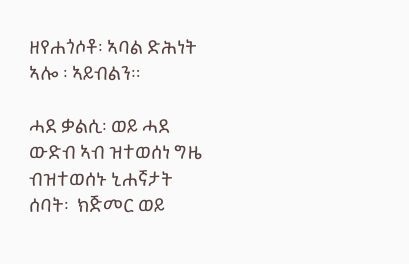ዘየሐጎሶቶ፡ ኣባል ድሕነት ኣሎ ፡ ኣይብልን።

ሓደ ቃልሲ፡ ወይ ሓደ ውድብ ኣብ ዝተወሰነ ግዜ ብዝተወሰኑ ኒሐኛታት ሰባት፡  ክጅመር ወይ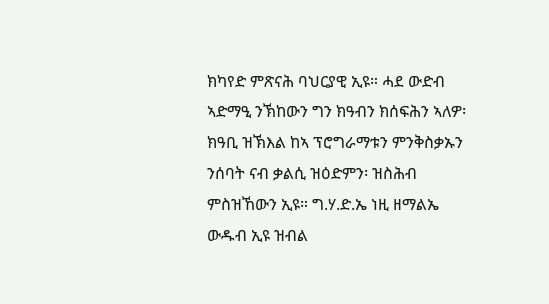ክካየድ ምጽናሕ ባህርያዊ ኢዩ። ሓደ ውድብ ኣድማዒ ንኽከውን ግን ክዓብን ክሰፍሕን ኣለዎ፡ ክዓቢ ዝኽእል ከኣ ፕሮግራማቱን ምንቅስቃኡን ንሰባት ናብ ቃልሲ ዝዕድምን፡ ዝስሕብ ምስዝኸውን ኢዩ። ግ.ሃ.ድ.ኤ ነዚ ዘማልኤ ውዱብ ኢዩ ዝብል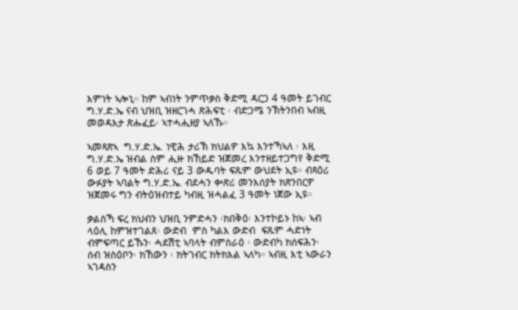እምነት ኣሎኒ። ከም ኣብነት ንምጥቃስ ቅድሚ ዳርጋ 4 ዓመት ይገብር ግ.ሃ.ድ.ኤ ናብ ህዝቢ ዝዘርገሓ ጽሕፍቲ ፡ ብድጋሜ ንኽትንበብ ኣብዚ መወዳእታ ጽሑፈይ፡ ኣተሓሒዘያ ኣለኹ።

ኣመጻጽኣ  ግ.ሃ.ድ.ኤ. ነዊሕ ታሪኽ ክህልዎ እኳ እንተኻኣለ ፡ እዚ ግ.ሃ.ድ.ኤ ዝብል ስም ሒዙ ክኸይድ ዝጀመረ እንተዘይተጋግየ ቅድሚ 6 ወይ 7 ዓመት ድሕሪ ናይ 3 ውዱባት ፍጹም ውህደት ኢዩ። ብጻዕሪ ውፉያት ኣባልት ግ.ሃ.ድ.ኤ. ብደሓን ቍጽሪ መንእሰያት ክጽንበርዎ ዝጀመሩ ግን ብትዕዝብተይ ካብዚ ዝሓልፈ 3 ዓመት ነጀው ኢዩ።

ቃልስኻ ፍረ ክህብን ህዝቢ ንምድሓን ፡ክበቅዕ፡ እንተኮይኑ ከኣ፡ ኣብ ላዕሊ ከምዝተገልጸ፡ ውድብ  ምስ ካልእ ውድብ  ፍጹም ሓድነት ብምፍጣር ይኹን፡ ሓደሽቲ ኣባላት ብምስራዕ ፡ ውድብካ ክሰፍሕን፡ ሰብ ዝስዕቦን፡ ክኸውን ፡ ክትገብር ክትክእል ኣለካ። ኣብዚ እቲ ኣውራን ኣገዳስን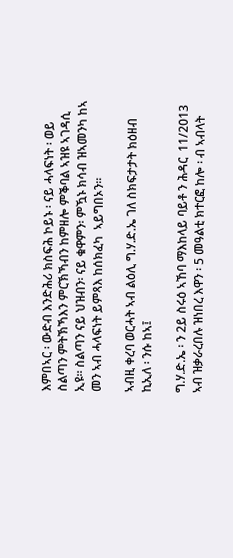እምበኣር ፡ ውድብ እንድሕሪ ክስፍሕ ኮይኑ ፡ ናይ ሓላፍነት ፡ ወይ ስልጣን ምትኽኻእን ምርኽኻብን ከምዘሎ ምቕባል ኣዝዩ ኣገዳሲ ኢዩ። ስልጣን ናይ ህዝብን፡ ናይ ቁዋምን፡ ምዃኑ ክሳብ ዝኣመንካ ከኣ መን ኣብ ሓላፍነት ይምጻእ ከሰክፈካ  ኣይግበኦን።

ኣብዚ ቀረባ ወርሓት ኣብ ልዕሊ ግ.ሃ.ድ.ኤ ገለ ስክፍታታት ክዕዘብ ኪኢለ ፡ ንሱ ከኣ፤

ግ.ሃ.ድ.ኤ ፡ ን 2ይ ስሩዕ ኣኸባ ማእከላይ ባይቶ ን ሕዳር  11/2013 ኣብ ዝቃራረበሉ ዝነበረ እዋን ፡ 5 መዓልቲ ክተርፎ ከሎ ፡ ብ ኣብላት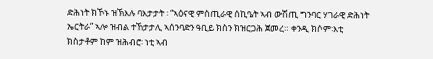ድሕነት ክኾኑ ዝኽእሉ ባእታታት ፡ “ኣዕናዊ ምስጢራዊ ሰኪዔት ኣብ ውሽጢ ግንባር ሃገራዊ ድሕነት ኤርትራ” ኣሎ ዝብል ተኸታታሊ ኣሰንባድን ዓቢይ ክስን ክዝርጋሕ ጀመረ። ቀንዲ ክሶም፡እቲ ክስታቶም ከም ዝሕብሮ፡ ነቲ ኣብ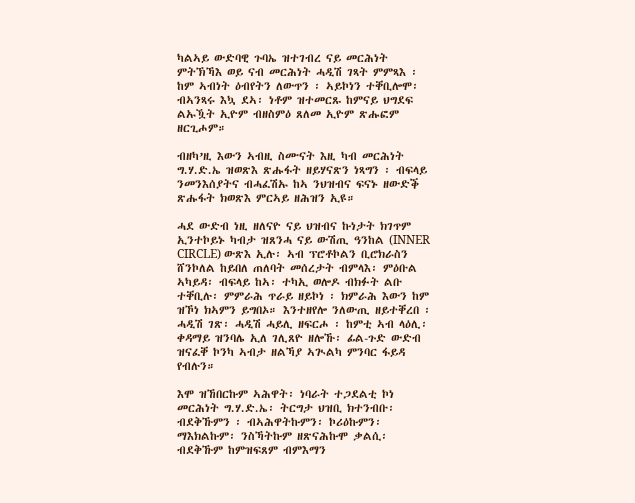ካልኣይ ውድባዊ ጉባኤ ዝተገብረ ናይ መርሕነት ምትኽኻእ ወይ ናብ መርሕነት ሓዲሽ ገጻት ምምጻእ ፡ ከም ኣብነት ዕብየትን ለውጥን ፡ ኣይኮነን ተቐቢሎሞ፡ ብኣንጻሩ እኳ ደኣ፡ ነቶም ዝተመርጹ ከምናይ ህግደፍ ልኡዃት ኢዮም ብዘስምዕ ጸለመ ኢዮም ጽሑፎም ዘርጊሖም።

ብዘካ’ዚ እውን ኣብዚ ስሙናት እዚ ካብ መርሕነት ግ.ሃ.ድ.ኤ ዝወጽእ ጽሑፋት ዘይሃናጽን ነጻግን ፡ ብፍላይ ንመንእሰያትና ብሓፈሽኡ ከኣ ንህዝብና ፍናኑ ዘውድቕ ጽሑፋት ክወጽእ ምርኣይ ዘሕዝን ኢዩ።

ሓደ ውድብ ነዚ ዘለናዮ ናይ ህዝብና ኩነታት ክገጥም ኢንተኮይኑ ካብታ ዝጸንሓ ናይ ውሽጢ ዓንከል (INNER CIRCLE) ውጽእ ኢሉ፡ ኣብ ፕሮቶኮልን ቢሮክራስን ሸንኮለል ከይበለ ጠለባት መሰረታት ብምላእ፡ ምዕቡል ኣካይዳ፡ ብፍላይ ከኣ፡ ተካኢ ወሎዶ ብክፉት ልቡ ተቐቢሉ፡ ምምራሕ ጥራይ ዘይኮነ ፡ ክምራሕ እውን ከም ዝኾነ ክኣምን ይግበኦ። እንተዘየሎ ንለውጢ ዘይተቐረበ ፡ ሓዲሽ ገጽ፡ ሓዲሽ ሓይሊ ዘፍርሖ ፡ ከምቲ ኣብ ላዕሊ፡ ቀዳማይ ዝንባሌ ኢለ ገሊጸዮ ዘሎኹ፡ ፊል-ጉድ ውድብ ዝናፈቐ ኮንካ ኣብታ ዘልኻያ ኣጒልካ ምንባር ፋይዳ የብሉን።

እሞ ዝኸበርኩም ኣሕዋት፡ ነባራት ተጋደልቲ ኮነ መርሕነት ግ.ሃ.ድ.ኤ፡ ትርግታ ህዝቢ ክተንብቡ፡ ብደቅኹምን ፡ ብኣሕዋትኩምን፡ ኮሪዕኩምን፡ ማእክልኩም፡ ንስኻትኩም ዘጽናሕኩሞ ቃልሲ፡ ብደቅኹም ከምዝፍጸም ብምእማን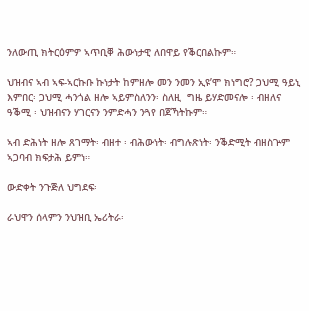ንለውጢ ክትርዕምዎ ኣጥቢቐ ሕውነታዊ ለበዋይ የቕርበልኩም።

ህዝብና ኣብ ኣፍ-ኣርኩቡ ኩነታት ከምዘሎ መን ንመን ኢዩ’ሞ ክነግሮ? ጋህሚ ዓይኒ እምበር፡ ጋህሚ ሓንጎል ዘሎ ኣይምስለንን፡ ስለዚ  ግዜ ይሃድመናሎ ፡ ብዘለና ዓቕሚ ፡ ህዝብናን ሃገርናን ንምድሓን ንጓየ በጀኻትኩም።

ኣብ ድሕነት ዘሎ ጸገማት፡ ብዘተ ፡ ብሕውነት፡ ብግሉጽነት፡ ንቕድሚት ብዘስጕም ኣጋባብ ክፍታሕ ይምነ።

ውድቀት ንጉጅለ ህግደፍ፡

ራህዋን ሰላምን ንህዝቢ ኤሪትራ፡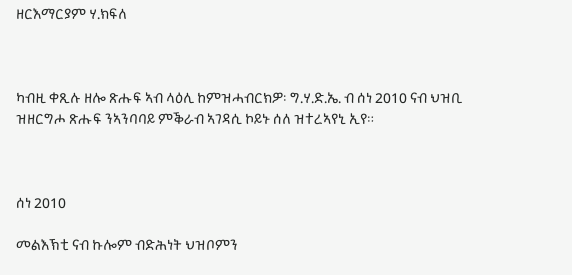ዘርእማርያም ሃ.ክፍለ



ካብዚ ቀጺሉ ዘሎ ጽሑፍ ኣብ ላዕሊ ከምዝሓብርክዎ፡ ግ.ሃ.ድ.ኤ. ብ ሰነ 2010 ናብ ህዝቢ ዝዘርግሖ ጽሑፍ ንኣንባባይ ምቕራብ ኣገዳሲ ኮይኑ ሰለ ዝተረኣየኒ ኢየ።



ሰነ 2010

መልእኽቲ ናብ ኩሎም ብድሕነት ህዝቦምን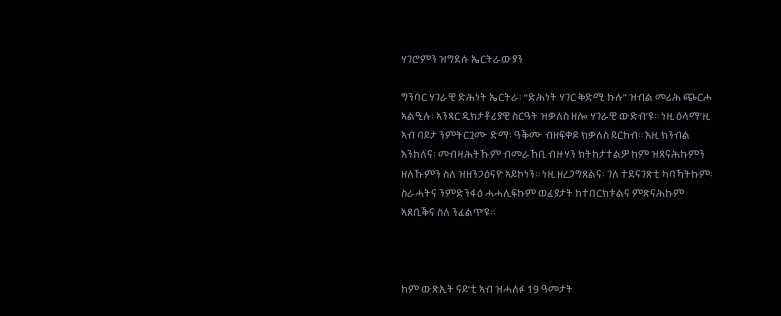ሃገሮምን ዝግደሱ ኤርትራውያን

ግንባር ሃገራዊ ድሕነት ኤርትራ፡ “ድሕነት ሃገር ቅድሚ ኩሉ” ዝብል መሪሕ ጭርሖ ኣልዒሉ፡ ኣንጻር ዲክታቶሪያዊ ስርዓት ዝቃለስ ዘሎ ሃገራዊ ውድብ’ዩ። ነዚ ዕላማ’ዚ ኣብ ባይታ ንምትርጓሙ ድማ፡ ዓቕሙ ብዘፍቀዶ ክቃለስ ይርከብ። እዚ ክንብል እንከለና፡ መብዛሕትኹም ብመራኸቢ ብዙሃን ክትከታተልዎ ከም ዝጸናሕኩምን ዘለኹምን ስለ ዝዘንጋዕናዮ ኣይኮነን። ነዚ ዘረጋግጸልና፡ ገለ ተደናገጽቲ ካባኻትኩም፡ ስራሓትና ንምድንፋዕ ሓሓሊፍኩም ወፈያታት ከተበርክቱልና ምጽናሕኩም ኣጸቢቕና ስለ ንፈልጥ’ዩ።



ከም ውጽኢት ናይ’ቲ ኣብ ዝሓለፉ 19 ዓመታት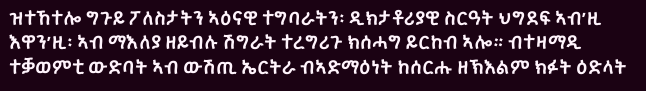ዝተኸተሎ ግጉይ ፖለስታትን ኣዕናዊ ተግባራትን፡ ዲክታቶሪያዊ ስርዓት ህግደፍ ኣብ’ዚ እዋን’ዚ፡ ኣብ ማእለያ ዘይብሉ ሽግራት ተረግሪጉ ክሰሓግ ይርከብ ኣሎ። ብተዛማዲ ተቓወምቲ ውድባት ኣብ ውሽጢ ኤርትራ ብኣድማዕነት ከሰርሑ ዘኽእልም ክፉት ዕድላት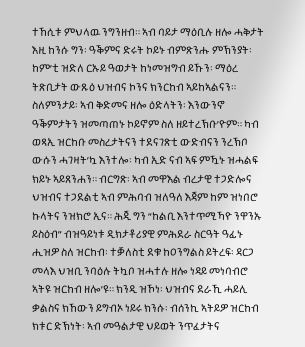ተኸሲቱ ምህላዉ ንግንዘብ። ኣብ ባይታ ማዕቢሉ ዘሎ ሓቅታት እዚ ከንሱ ግን፡ ዓቕምና ድሩት ኮይኑ ብምጽንሑ ምኽንያት፡ ከም’ቲ ዝድለ ርኡይ ዓወታት ከነመዝግብ ይኹን፡ ማዕረ ትጽቢታት ውጹዕ ህዝብና ኮንና ክንርከብ ኣይከኣልናን። ስለምንታይ፡ ኣብ ቅድመና ዘሎ ዕድላትን፡ እንውንኖ ዓቕምታትን ዝመጣጠኑ ኮይኖም ስለ ዘይተረኽቡ’ዮም። ካብ ወጻኢ ዝርከቡ መስረታትናን ተደናገጽቲ ውድብናን ንረኽቦ ውሱን ሓገዛት’ኳ እንተሎ፡ ካብ ኢድ ናብ ኣፍ ምዃኑ ዝሓልፍ ክይኑ ኣይጸንሐን። ብርግጽ፡ ኣብ መዋእል ብረታዊ ተጋድሎና ህዝብና ተጋደልቲ ኣብ ምሕባብ ዝለዓለ እጃም ከም ዝነበሮ ኩላትና ንዝክሮ ኢና። ሕጂ ግን “ከልቢ እንተጥሚኻዮ ንዋንኡ ይስዕብ” ብዝዓይነቱ ዲክታቶሪያዊ ምሕደራ ስርዓት ዓፊኑ ሒዝዎ ስለ ዝርከብ፡ ተቓለስቲ ደቁ ከዐንግልስ ይትረፍ፡ ዳርጋ መላእ ህዝቢ ንባዕሉ ትኳቦ ዝሓተሉ ዘሎ ነዳይ መነባብሮ ኣትዩ ዝርከብ ዘሎ’ዩ። ክንዲ ዝኾነ፡ ህዝብና ደራኺ ሓይሊ ቃልስና ክኸውን ይግብኦ ነይሩ ክንሱ፡ ብሰንኪ ኣትይዎ ዝርከብ ክቱር ድኽነት፡ ኣብ መዓልታዊ ህይወት ንጥፈታትና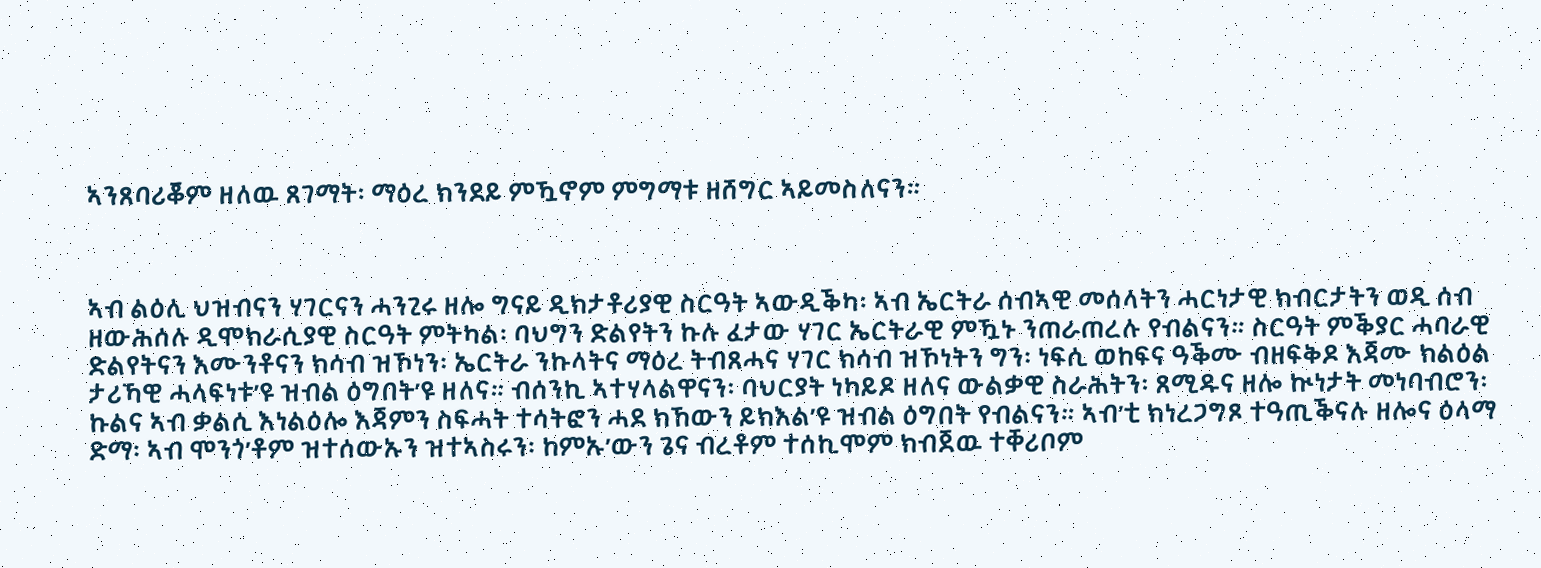ኣንጸባሪቖም ዘለዉ ጸገማት፡ ማዕረ ክንደይ ምዃኖም ምግማቱ ዘሸግር ኣይመስለናን።



ኣብ ልዕሊ ህዝብናን ሃገርናን ሓንጊሩ ዘሎ ግናይ ዲክታቶሪያዊ ስርዓት ኣውዲቕካ፡ ኣብ ኤርትራ ሰብኣዊ መሰላትን ሓርነታዊ ክብርታትን ወዲ ሰብ ዘውሕሰሉ ዲሞክራሲያዊ ስርዓት ምትካል፡ ባህግን ድልየትን ኩሉ ፈታው ሃገር ኤርትራዊ ምዃኑ ንጠራጠረሉ የብልናን። ስርዓት ምቕያር ሓባራዊ ድልየትናን እሙንቶናን ክሳብ ዝኾነን፡ ኤርትራ ንኩላትና ማዕረ ትብጸሓና ሃገር ክሳብ ዝኾነትን ግን፡ ነፍሲ ወከፍና ዓቕሙ ብዘፍቅዶ እጃሙ ክልዕል ታሪኻዊ ሓላፍነቱ’ዩ ዝብል ዕግበት’ዩ ዘለና። ብሰንኪ ኣተሃላልዋናን፡ ባህርያት ነካይዶ ዘለና ውልቃዊ ስራሕትን፡ ጸሚዱና ዘሎ ኲነታት መነባብሮን፡ ኩልና ኣብ ቃልሲ እነልዕሎ እጃምን ስፍሓት ተሳትፎን ሓደ ክኸውን ይክእል’ዩ ዝብል ዕግበት የብልናን። ኣብ’ቲ ክነረጋግጾ ተዓጢቕናሉ ዘሎና ዕላማ ድማ፡ ኣብ ሞንጎ’ቶም ዝተሰውኡን ዝተኣስሩን፡ ከምኡ’ውን ጌና ብረቶም ተሰኪሞም ክብጀዉ ተቐሪቦም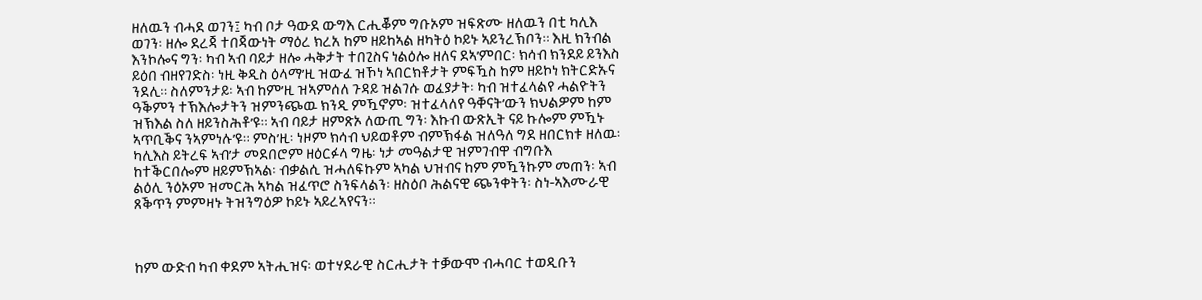ዘለዉን ብሓደ ወገን፤ ካብ ቦታ ዓውደ ውግእ ርሒቖም ግቡኦም ዝፍጽሙ ዘለዉን በቲ ካሊእ ወገን፡ ዘሎ ደረጃ ተበጃውነት ማዕረ ክረአ ከም ዘይከኣል ዘካትዕ ኮይኑ ኣይንረኽቦን። እዚ ክንብል እንኮሎና ግን፡ ካብ ኣብ ባይታ ዘሎ ሓቅታት ተበጊስና ነልዕሎ ዘለና ደኣ’ምበር፡ ክሳብ ክንደይ ይንእስ ይዕበ ብዘየገድስ፡ ነዚ ቅዲስ ዕላማ’ዚ ዝውፈ ዝኾነ ኣበርክቶታት ምፍዃስ ከም ዘይኮነ ክትርድኡና ንደሊ። ስለምንታይ፡ ኣብ ከም’ዚ ዝኣምሰለ ጉዳይ ዝልገሱ ወፈያታት፡ ካብ ዝተፈላልየ ሓልዮትን ዓቕምን ተኽእሎታትን ዝምንጭዉ ክንዲ ምዃኖም፡ ዝተፈላለየ ዓቐናት’ውን ክህልዎም ከም ዝኽእል ስለ ዘይንስሕቶ’ዩ። ኣብ ባይታ ዘምጽኦ ለውጢ ግን፡ እኩብ ውጽኢት ናይ ኩሎም ምዃኑ ኣጥቢቕና ንኣምነሉ’ዩ። ምስ’ዚ፡ ነዞም ክሳብ ህይወቶም ብምኽፋል ዝለዓለ ግደ ዘበርክቱ ዘለዉ፡ ካሊእስ ይትረፍ ኣብ’ታ መደበሮም ዘዕርፉላ ግዜ፡ ነታ መዓልታዊ ዝምገብዋ ብግቡእ ከተቕርበሎም ዘይምኽኣል፡ ብቃልሲ ዝሓለፍኩም ኣካል ህዝብና ከም ምዃንኩም መጠን፡ ኣብ ልዕሊ ንዕኦም ዝመርሕ ኣካል ዝፈጥሮ ስንፍላልን፡ ዘስዕቦ ሕልናዊ ጭንቀትን፡ ስነ-ኣእሙራዊ ጸቕጥን ምምዛኑ ትዝንግዕዎ ኮይኑ ኣይረኣየናን።



ከም ውድብ ካብ ቀደም ኣትሒዝና፡ ወተሃደራዊ ስርሒታት ተቓውሞ ብሓባር ተወዲቡን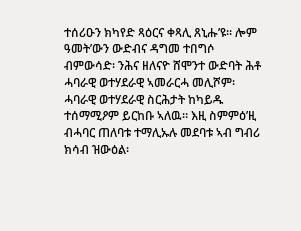ተሰሪዑን ክካየድ ጻዕርና ቀጻሊ ጸኒሑ’ዩ። ሎም ዓመት’ውን ውድብና ዳግመ ተበግሶ ብምውሳድ፡ ንሕና ዘለናዮ ሸሞንተ ውድባት ሕቶ ሓባራዊ ወተሃደራዊ ኣመራርሓ መሊሾም፡ ሓባራዊ ወተሃደራዊ ስርሕታት ከካይዱ ተሰማሚዖም ይርከቡ ኣለዉ። እዚ ስምምዕ’ዚ ብሓባር ጠለባቱ ተማሊኡሉ መደባቱ ኣብ ግብሪ ክሳብ ዝውዕል፡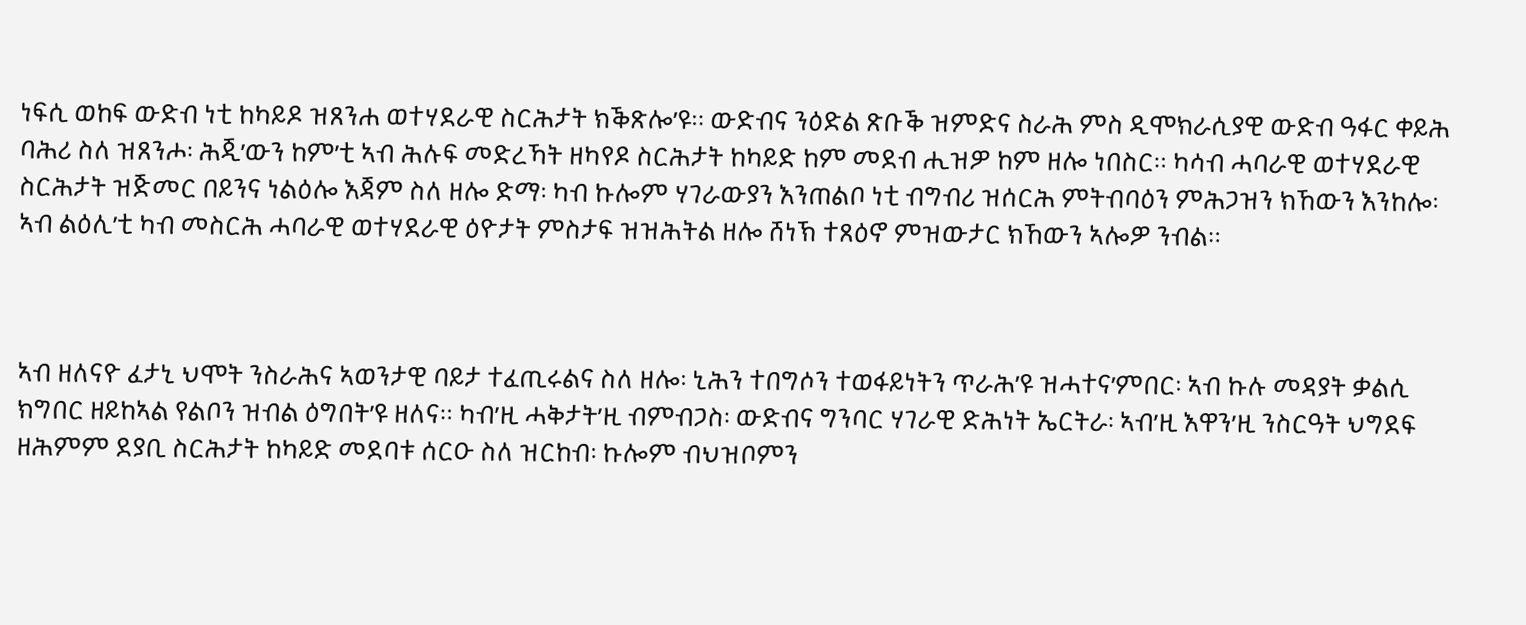ነፍሲ ወከፍ ውድብ ነቲ ከካይዶ ዝጸንሐ ወተሃደራዊ ስርሕታት ክቕጽሎ’ዩ። ውድብና ንዕድል ጽቡቕ ዝምድና ስራሕ ምስ ዲሞክራሲያዊ ውድብ ዓፋር ቀይሕ ባሕሪ ስለ ዝጸንሖ፡ ሕጂ’ውን ከም’ቲ ኣብ ሕሉፍ መድረኻት ዘካየዶ ስርሕታት ከካይድ ከም መደብ ሒዝዎ ከም ዘሎ ነበስር። ካሳብ ሓባራዊ ወተሃደራዊ ስርሕታት ዝጅመር በይንና ነልዕሎ እጃም ስለ ዘሎ ድማ፡ ካብ ኩሎም ሃገራውያን እንጠልቦ ነቲ ብግብሪ ዝሰርሕ ምትብባዕን ምሕጋዝን ክኸውን እንከሎ፡ ኣብ ልዕሊ’ቲ ካብ መስርሕ ሓባራዊ ወተሃደራዊ ዕዮታት ምስታፍ ዝዝሕትል ዘሎ ሸነኽ ተጸዕኖ ምዝውታር ክኸውን ኣሎዎ ንብል።



ኣብ ዘለናዮ ፈታኒ ህሞት ንስራሕና ኣወንታዊ ባይታ ተፈጢሩልና ስለ ዘሎ፡ ኒሕን ተበግሶን ተወፋይነትን ጥራሕ’ዩ ዝሓተና’ምበር፡ ኣብ ኩሉ መዳያት ቃልሲ ክግበር ዘይከኣል የልቦን ዝብል ዕግበት’ዩ ዘለና። ካብ’ዚ ሓቅታት’ዚ ብምብጋስ፡ ውድብና ግንባር ሃገራዊ ድሕነት ኤርትራ፡ ኣብ’ዚ እዋን’ዚ ንስርዓት ህግደፍ ዘሕምም ደያቢ ስርሕታት ከካይድ መደባቱ ሰርዑ ስለ ዝርከብ፡ ኩሎም ብህዝቦምን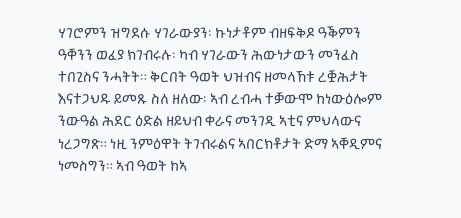ሃገሮምን ዝግደሱ ሃገራውያን፡ ኩነታቶም ብዘፍቅዶ ዓቕምን ዓቐንን ወፈያ ክገብሩሉ፡ ካብ ሃገራውን ሕውነታውን መንፈስ ተበጊስና ንሓትት። ቅርበት ዓወት ህዝብና ዘመላኸቱ ረቛሕታት እናተጋህዱ ይመጹ ስለ ዘለው፡ ኣብ ረብሓ ተቓውሞ ከነውዕሎም ንውዓል ሕደር ዕድል ዘይህብ ቀራና መንገዲ ኣቲና ምህላውና ነረጋግጽ። ነዚ ንምዕዋት ትገብሩልና ኣበርክቶታት ድማ ኣቐዲምና ነመስግን። ኣብ ዓወት ከኣ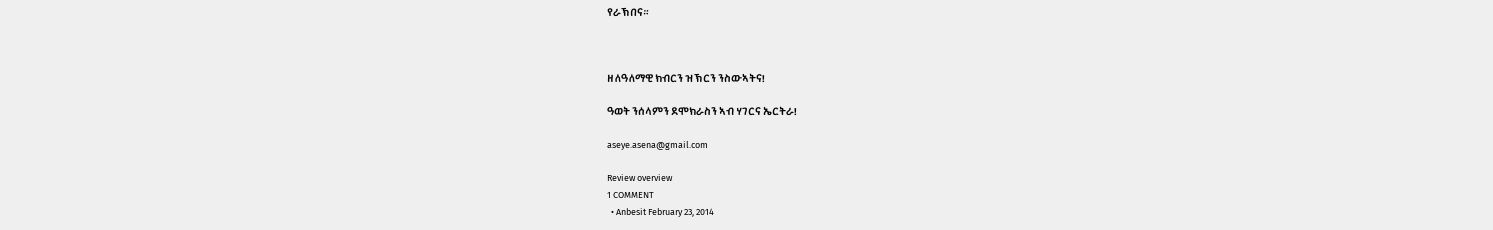የራኽበና።



ዘለዓለማዊ ክብርን ዝኽርን ንስውኣትና!

ዓወት ንሰላምን ደሞክራስን ኣብ ሃገርና ኤርትራ!

aseye.asena@gmail.com

Review overview
1 COMMENT
  • Anbesit February 23, 2014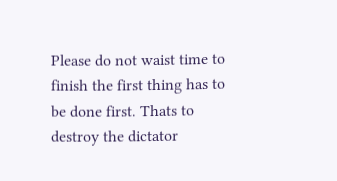Please do not waist time to finish the first thing has to be done first. Thats to destroy the dictator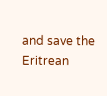and save the Eritrean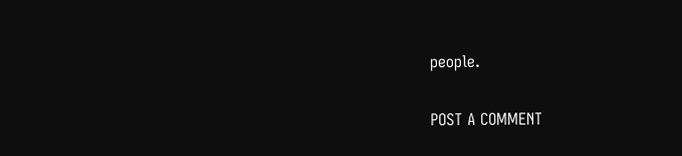people.

POST A COMMENT